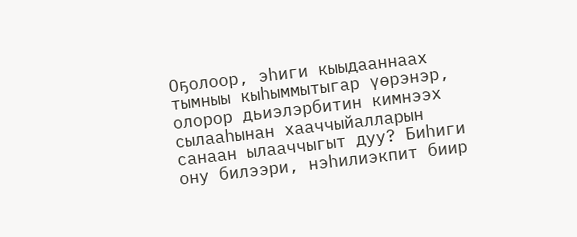Оҕолоор, эһиги кыыдааннаах тымныы кыһыммытыгар үөрэнэр, олорор дьиэлэрбитин кимнээх сылааһынан хааччыйалларын санаан ылааччыгыт дуу? Биһиги ону билээри, нэһилиэкпит биир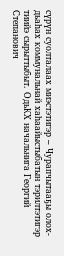сүрүн суолталаах миэстэтигэр – Чурапчытааҕы олох-дьаһах коммунальнай хаһаайыстыбатын тэрилтэтигэр тиийэ сырыттыбыт. ОдьКХ начальнига Георгий Степанович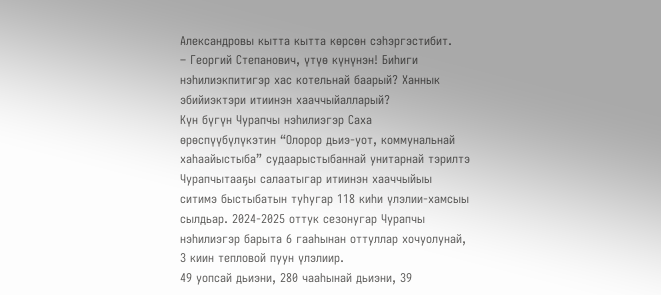Александровы кытта кытта көрсөн сэһэргэстибит.
– Георгий Степанович, үтүө күнүнэн! Биһиги нэһилиэкпитигэр хас котельнай баарый? Ханнык эбийиэктэри итиинэн хааччыйалларый?
Күн бүгүн Чурапчы нэһилиэгэр Саха өрөспүүбүлүкэтин “Олорор дьиэ-уот, коммунальнай хаһаайыстыба” судаарыстыбаннай унитарнай тэрилтэ Чурапчытааҕы салаатыгар итиинэн хааччыйыы ситимэ быстыбатын туһугар 118 киһи үлэлии-хамсыы сылдьар. 2024-2025 оттук сезонугар Чурапчы нэһилиэгэр барыта 6 гааһынан оттуллар хочуолунай, 3 киин тепловой пуун үлэлиир.
49 уопсай дьиэни, 280 чааһынай дьиэни, 39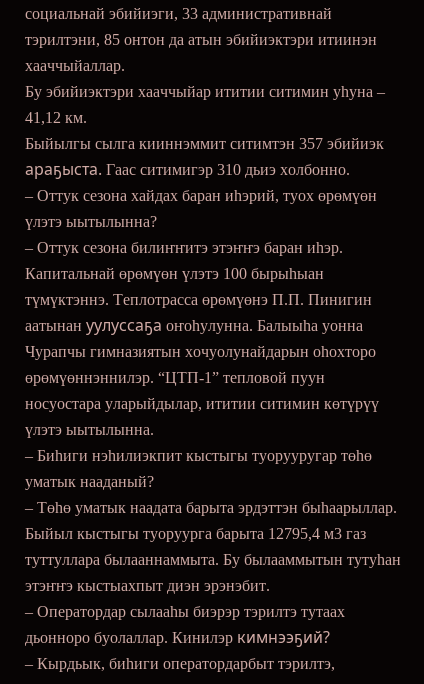социальнай эбийиэги, 33 административнай тэрилтэни, 85 онтон да атын эбийиэктэри итиинэн хааччыйаллар.
Бу эбийиэктэри хааччыйар ититии ситимин уһуна – 41,12 км.
Быйылгы сылга кииннэммит ситимтэн 357 эбийиэк араҕыста. Гаас ситимигэр 310 дьиэ холбонно.
– Оттук сезона хайдах баран иһэрий, туох өрөмүөн үлэтэ ыытылынна?
– Оттук сезона билиҥҥитэ этэҥҥэ баран иһэр. Капитальнай өрөмүөн үлэтэ 100 бырыһыан түмүктэннэ. Теплотрасса өрөмүөнэ П.П. Пинигин аатынан уулуссаҕа оҥоһулунна. Балыыһа уонна Чурапчы гимназиятын хочуолунайдарын оһохторо өрөмүөннэннилэр. “ЦТП-1” тепловой пуун носуостара уларыйдылар, ититии ситимин көтүрүү үлэтэ ыытылынна.
– Биһиги нэһилиэкпит кыстыгы туорууругар төһө уматык нааданый?
– Төһө уматык наадата барыта эрдэттэн быһаарыллар. Быйыл кыстыгы туоруурга барыта 12795,4 м3 газ туттуллара былааннаммыта. Бу былааммытын тутуһан этэҥҥэ кыстыахпыт диэн эрэнэбит.
– Оператордар сылааһы биэрэр тэрилтэ тутаах дьонноро буолаллар. Кинилэр кимнээҕий?
– Кырдьык, биһиги оператордарбыт тэрилтэ,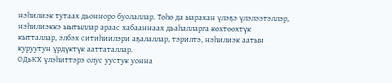нэһилиэк тутаах дьонноро буолаллар. Төһө да ыарахан үлэҕэ үлэлээтэллэр, нэһилиэккэ ыытыллар араас хабааннаах дьаһалларга көхтөөхтүк кытталлар, элбэх ситиһиилэри аҕалаллар, тэрилтэ, нэһилиэк аатын куруутун үрдүктүк ааттаталлар.
ОДьКХ үлэһиттэрэ олус уустук уонна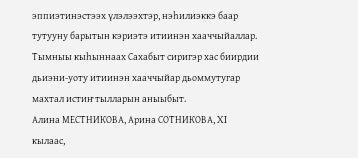эппиэтинэстээх үлэлээхтэр, нэһилиэккэ баар тутууну барытын кэриэтэ итиинэн хааччыйаллар. Тымныы кыһыннаах Сахабыт сиригэр хас биирдии дьиэни-уоту итиинэн хааччыйар дьоммутугар махтал истиҥ тылларын аныыбыт.
Алина МЕСТНИКОВА, Арина СОТНИКОВА, XI кылаас,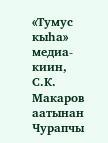«Тумус кыһа» медиа-киин, С.К. Макаров аатынан Чурапчы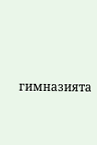гимназията